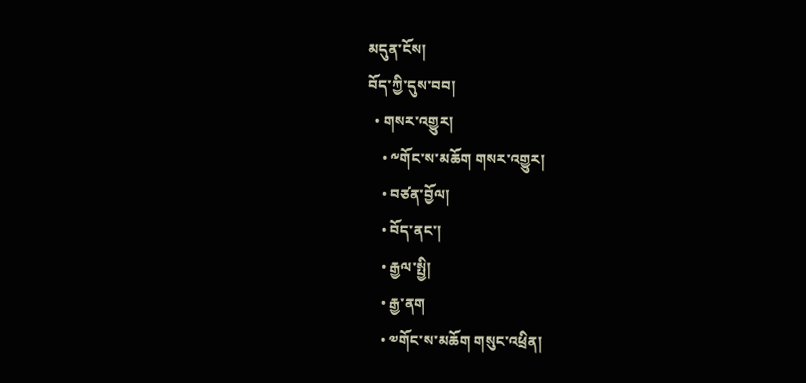མདུན་ངོས།
བོད་ཀྱི་དུས་བབ།
  • གསར་འགྱུར།
    • ༸གོང་ས་མཆོག གསར་འགྱུར།
    • བཙན་བྱོལ།
    • བོད་ནང་།
    • རྒྱལ་སྤྱི།
    • རྒྱ་ནག
    • ༧གོང་ས་མཆོག གསུང་འཕྲིན།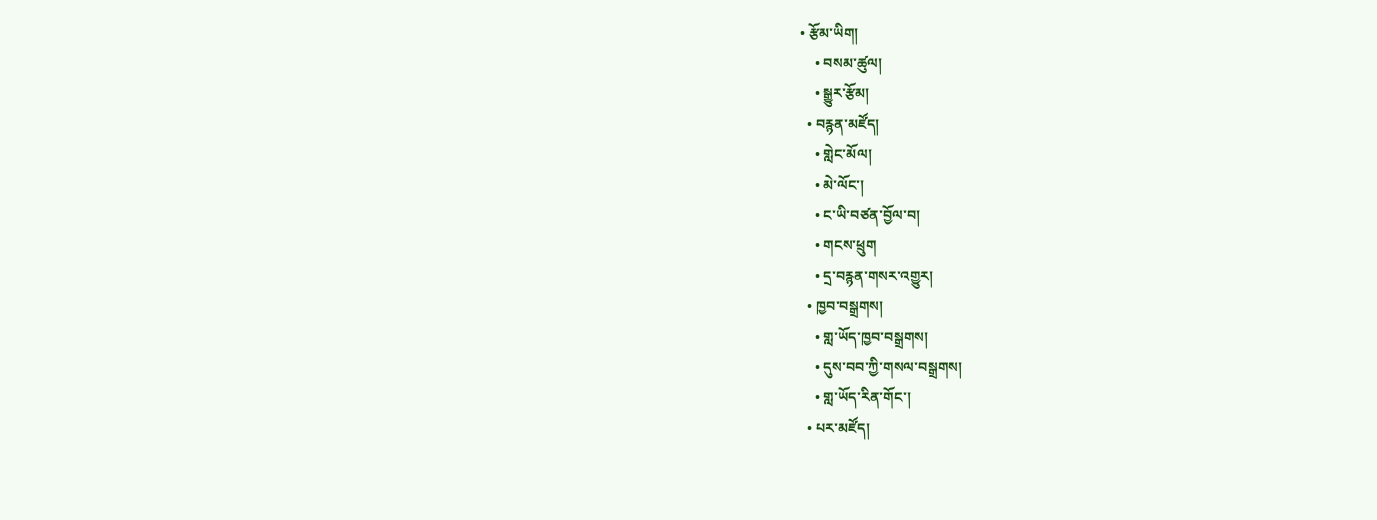• རྩོམ་ཡིག།
    • བསམ་ཚུལ།
    • སྒྱུར་རྩོམ།
  • བརྙན་མཛོད།
    • གླེང་མོལ།
    • མེ་ལོང་།
    • ང་ཡི་བཙན་བྱོལ་བ།
    • གངས་ཕྲུག
    • དྲ་བརྙན་གསར་འགྱུར།
  • ཁྱབ་བསྒྲགས།
    • གླ་ཡོད་ཁྱབ་བསྒྲགས།
    • དུས་བབ་ཀྱི་གསལ་བསྒྲགས།
    • གླ་ཡོད་རིན་གོང་།
  • པར་མཛོད།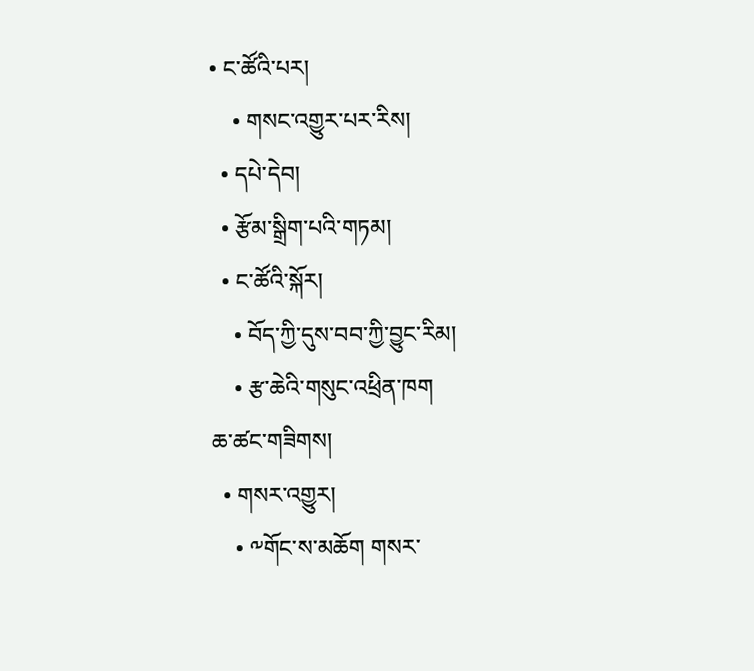• ང་ཚོའི་པར།
    • གསང་འགྱུར་པར་རིས།
  • དཔེ་དེབ།
  • རྩོམ་སྒྲིག་པའི་གཏམ།
  • ང་ཚོའི་སྐོར།
    • བོད་ཀྱི་དུས་བབ་ཀྱི་བྱུང་རིམ།
    • རྩ་ཆེའི་གསུང་འཕྲིན་ཁག
ཆ་ཚང་གཟིགས།
  • གསར་འགྱུར།
    • ༸གོང་ས་མཆོག གསར་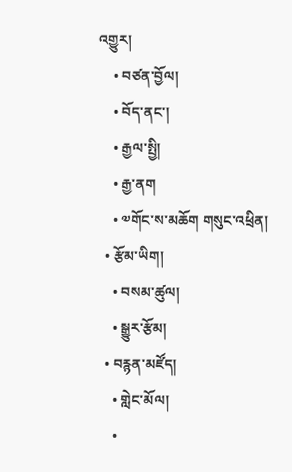འགྱུར།
    • བཙན་བྱོལ།
    • བོད་ནང་།
    • རྒྱལ་སྤྱི།
    • རྒྱ་ནག
    • ༧གོང་ས་མཆོག གསུང་འཕྲིན།
  • རྩོམ་ཡིག།
    • བསམ་ཚུལ།
    • སྒྱུར་རྩོམ།
  • བརྙན་མཛོད།
    • གླེང་མོལ།
    •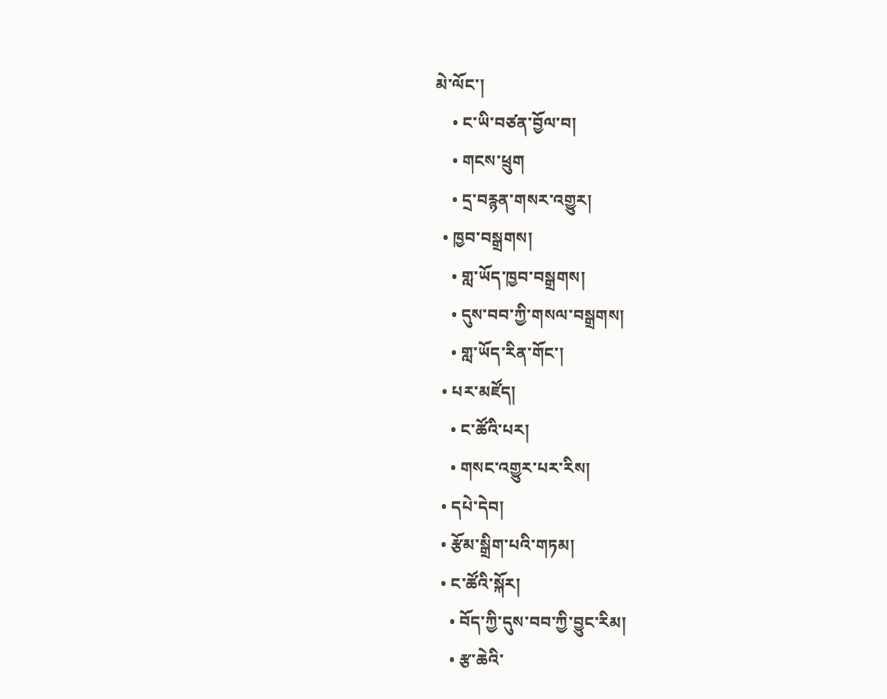མེ་ལོང་།
    • ང་ཡི་བཙན་བྱོལ་བ།
    • གངས་ཕྲུག
    • དྲ་བརྙན་གསར་འགྱུར།
  • ཁྱབ་བསྒྲགས།
    • གླ་ཡོད་ཁྱབ་བསྒྲགས།
    • དུས་བབ་ཀྱི་གསལ་བསྒྲགས།
    • གླ་ཡོད་རིན་གོང་།
  • པར་མཛོད།
    • ང་ཚོའི་པར།
    • གསང་འགྱུར་པར་རིས།
  • དཔེ་དེབ།
  • རྩོམ་སྒྲིག་པའི་གཏམ།
  • ང་ཚོའི་སྐོར།
    • བོད་ཀྱི་དུས་བབ་ཀྱི་བྱུང་རིམ།
    • རྩ་ཆེའི་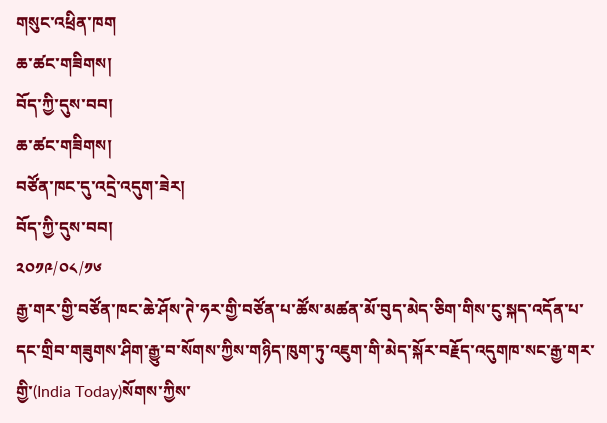གསུང་འཕྲིན་ཁག
ཆ་ཚང་གཟིགས།
བོད་ཀྱི་དུས་བབ།
ཆ་ཚང་གཟིགས།
བཙོན་ཁང་དུ་འདྲེ་འདུག་ཟེར།
བོད་ཀྱི་དུས་བབ།
༢༠༡༩/༠༨/༡༦
རྒྱ་གར་གྱི་བཙོན་ཁང་ཆེ་ཤོས་ཊེ་ཧར་གྱི་བཙོན་པ་ཚོས་མཚན་མོ་བུད་མེད་ཅིག་གིས་ངུ་སྐད་འདོན་པ་དང་གྲིབ་གཟུགས་ཤིག་རྒྱུ་བ་སོགས་ཀྱིས་གཉིད་ཁུག་ཏུ་འཇུག་གི་མེད་སྐོར་བརྗོད་འདུགཁ་སང་རྒྱ་གར་གྱི་(India Today)སོགས་ཀྱིས་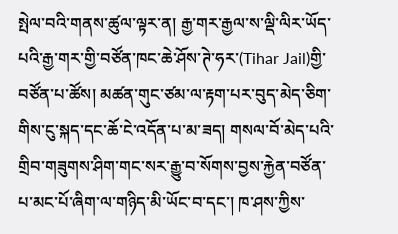སྤེལ་བའི་གནས་ཚུལ་ལྟར་ན། རྒྱ་གར་རྒྱལ་ས་ལྡི་ལིར་ཡོད་པའི་རྒྱ་གར་གྱི་བཙོན་ཁང་ཆེ་ཤོས་ཊེ་ཧར་(Tihar Jail)གྱི་བཙོན་པ་ཚོས། མཚན་གུང་ཙམ་ལ་རྟག་པར་བུད་མེད་ཅིག་གིས་ངུ་སྐད་དང་ཆོ་ངེ་འདོན་པ་མ་ཟད། གསལ་བོ་མེད་པའི་གྲིབ་གཟུགས་ཤིག་གང་སར་རྒྱུ་བ་སོགས་བྱས་རྐྱེན་བཙོན་པ་མང་པོ་ཞིག་ལ་གཉིད་མི་ཡོང་བ་དང་། ཁ་ཤས་ཀྱིས་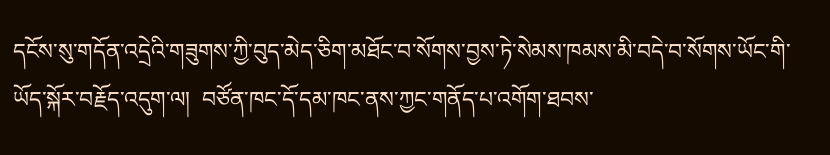དངོས་སུ་གདོན་འདྲེའི་གཟུགས་ཀྱི་བུད་མེད་ཅིག་མཐོང་བ་སོགས་བྱས་ཏེ་སེམས་ཁམས་མི་བདེ་བ་སོགས་ཡོང་གི་ཡོད་སྐོར་བརྗོད་འདུག་ལ།  བཙོན་ཁང་དོ་དམ་ཁང་ནས་ཀྱང་གནོད་པ་འགོག་ཐབས་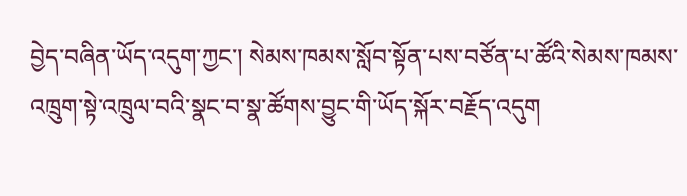བྱེད་བཞིན་ཡོད་འདུག་ཀྱང་། སེམས་ཁམས་སློབ་སྟོན་པས་བཙོན་པ་ཚོའི་སེམས་ཁམས་འཁྲུག་སྟེ་འཁྲུལ་བའི་སྣང་བ་སྣ་ཚོགས་བྱུང་གི་ཡོད་སྐོར་བརྗོད་འདུག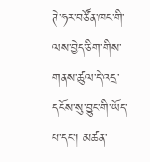ཊེ་ཧར་བཙོན་ཁང་གི་ལས་བྱེད་ཅིག་གིས་གནས་ཚུལ་དེ་འདྲ་དངོས་སུ་བྱུང་གི་ཡོད་པ་དང་། མཚན་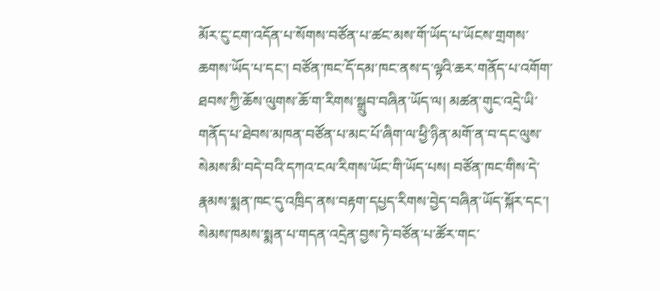མོར་ངུ་ངག་འདོན་པ་སོགས་བཙོན་པ་ཚང་མས་གོ་ཡོད་པ་ཡོངས་གྲགས་ཆགས་ཡོད་པ་དང་། བཙོན་ཁང་དོ་དམ་ཁང་ནས་ད་ལྟའི་ཆར་གནོད་པ་འགོག་ཐབས་ཀྱི་ཆོས་ལུགས་ཆོ་ག་རིགས་སྒྲུབ་བཞིན་ཡོད་ལ། མཚན་གུང་འདྲེ་ཡི་གནོད་པ་ཐེབས་མཁན་བཙོན་པ་མང་པོ་ཞིག་ལ་ཕྱི་ཉིན་མགོ་ན་བ་དང་ལུས་སེམས་མི་བདེ་བའི་དཀའ་ངལ་རིགས་ཡོང་གི་ཡོད་པས། བཙོན་ཁང་གིས་དེ་རྣམས་སྨན་ཁང་དུ་འཁྲིད་ནས་བརྟག་དཔྱད་རིགས་བྱེད་བཞིན་ཡོད་སྐོར་དང་། སེམས་ཁམས་སྨན་པ་གདན་འདྲེན་བྱས་ཏེ་བཙོན་པ་ཚོར་གང་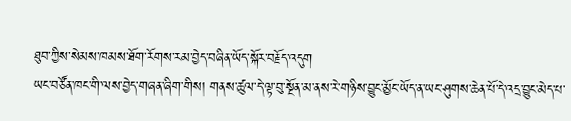ཐུབ་ཀྱིས་སེམས་ཁམས་ཐོག་རོགས་རམ་བྱེད་བཞིན་ཡོད་སྐོར་བརྗོད་འདུག
ཡང་བཙོན་ཁང་གི་ལས་བྱེད་གཞན་ཞིག་གིས། གནས་ཚུལ་དེ་ལྟ་བུ་སྔོན་མ་ནས་རེ་གཉིས་བྱུང་མྱོང་ཡོད་ན་ཡང་ཤུགས་ཆེན་པོ་དེ་འདྲ་བྱུང་མེད་པ་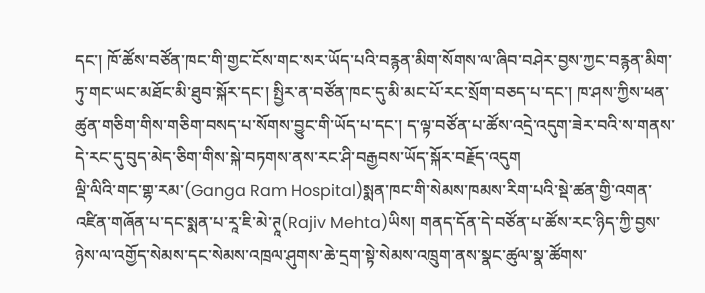དང་། ཁོ་ཚོས་བཙོན་ཁང་གི་གྱང་ངོས་གང་སར་ཡོད་པའི་བརྙན་མིག་སོགས་ལ་ཞིབ་བཤེར་བྱས་ཀྱང་བརྙན་མིག་ཏུ་གང་ཡང་མཐོང་མི་ཐུབ་སྐོར་དང་། སྤྱིར་ན་བཙོན་ཁང་དུ་མི་མང་པོ་རང་སྲོག་བཅད་པ་དང་། ཁ་ཤས་ཀྱིས་ཕན་ཚུན་གཅིག་གིས་གཅིག་བསད་པ་སོགས་བྱུང་གི་ཡོད་པ་དང་། ད་ལྟ་བཙོན་པ་ཚོས་འདྲེ་འདུག་ཟེར་བའི་ས་གནས་དེ་རང་དུ་བུད་མེད་ཅིག་གིས་སྐེ་བཏགས་ནས་རང་ཤི་བརྒྱབས་ཡོད་སྐོར་བརྗོད་འདུག
ལྡི་ལིའི་གང་གྷ་རམ་(Ganga Ram Hospital)སྨན་ཁང་གི་སེམས་ཁམས་རིག་པའི་སྡེ་ཚན་གྱི་འགན་འཛིན་གཞོན་པ་དང་སྨན་པ་རཱ་ཇི་མེ་ཊཱ(Rajiv Mehta)ཡིས། གནད་དོན་དེ་བཙོན་པ་ཚོས་རང་ཉིད་ཀྱི་བྱས་ཉེས་ལ་འགྱོད་སེམས་དང་སེམས་འཁྲལ་ཤུགས་ཆེ་དྲག་སྟེ་སེམས་འཁྲུག་ནས་སྣང་ཚུལ་སྣ་ཚོགས་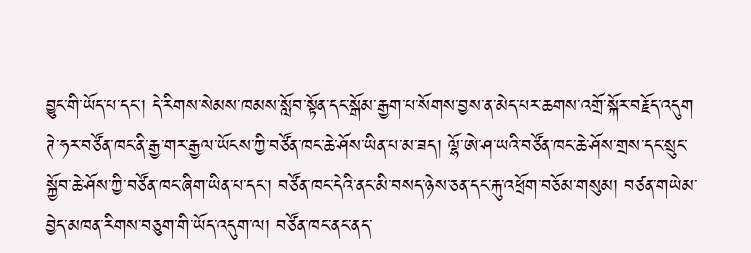བྱུང་གི་ཡོད་པ་དང་། དེ་རིགས་སེམས་ཁམས་སློབ་སྟོན་དང་སྒོམ་རྒྱག་པ་སོགས་བྱས་ན་མེད་པར་ཆགས་འགྲོ་སྐོར་བརྗོད་འདུག
ཊེ་ཧར་བཙོན་ཁང་ནི་རྒྱ་གར་རྒྱལ་ཡོངས་ཀྱི་བཙོན་ཁང་ཆེ་ཤོས་ཡིན་པ་མ་ཟད། ལྷོ་ཨེ་ཤ་ཡའི་བཙོན་ཁང་ཆེ་ཤོས་གྲས་དང་སྲུང་སྐྱོབ་ཆེ་ཤོས་ཀྱི་བཙོན་ཁང་ཞིག་ཡིན་པ་དང་། བཙོན་ཁང་དེའི་ནང་མི་བསད་ཉེས་ཅན་དང་རྐུ་འཕྲོག་བཅོམ་གསུམ། བཙན་གཡེམ་བྱེད་མཁན་རིགས་བཅུག་གི་ཡོད་འདུག་ལ། བཙོན་ཁང་ནང་ནད་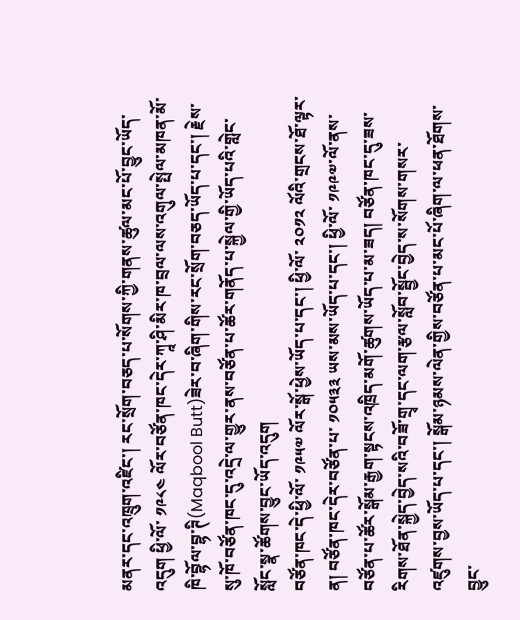མནར་དང་འཁྲུག་འཛིང་། རང་སྲོག་བཅད་པ་སོགས་ཀྱི་གནས་ཚུལ་མང་པོ་བྱུང་ཡོད་འདུག ཕྱི་ལོ་ ༡༩༨༤ ལོར་བཙོན་ཁང་དེར་ཀཱ་ཤི་མིར་ཁ་བྲལ་ལས་འགུལ་སྤེལ་མཁན་མོ་ཁི་བྷོལ་བྷ་ཊི(Maqbool Butt)ཟེར་བ་ཞིག་གིས་རང་སྲོག་བཅད་ཡོད་པ་དང་། རྗེས་སུ་ཁོ་བཙོན་ཁང་དུ་འདྲེ་ལ་གྱུར་ནས་བཙོན་པ་ཚོར་གནོད་པ་སྐྱེལ་གྱི་ཡོད་པའི་གླེང་སློང་སྣ་ཚོགས་བྱུང་ཡོད་འདུག
བཙོན་ཁང་དེ་ཕྱི་ལོ་ ༡༩༥༧ ལོར་སྒོ་ཕྱེས་ཡོད་པ་དང་། ཕྱི་ལོ་ ༢༠༡༢ ལོའི་གྲངས་ཐོ་ལྟར་ན། བཙོན་ཁང་དེར་བཙོན་པ་ ༡༠༥༣༣ ཡས་མས་ཡོད་པ་དང་། ཕྱི་ལོ་ ༡༩༩༧་ལོ་ནས་བཙོན་པ་ཚོར་སྒོམ་རྒྱག་སྟངས་འཁྲིད་མགོ་ཚུགས་ཡོད་པ་མ་ཟད། བཙོན་ཁང་དུ་ཟས་རིགས་ཐོན་སྐྱེད་བྱེད་སའི་བཟོ་གྲྭ་དང་ལག་རྩལ་སློབ་སྦྱོང་བྱེད་ས་སོགས་གསར་འཛུགས་བྱས་ཡོད་པ་དང་། སྒོམ་ཉམས་ལེན་གྱིས་བཙོན་པ་མང་པོ་ཞིག་ལ་ཕན་ཐོགས་བྱུང་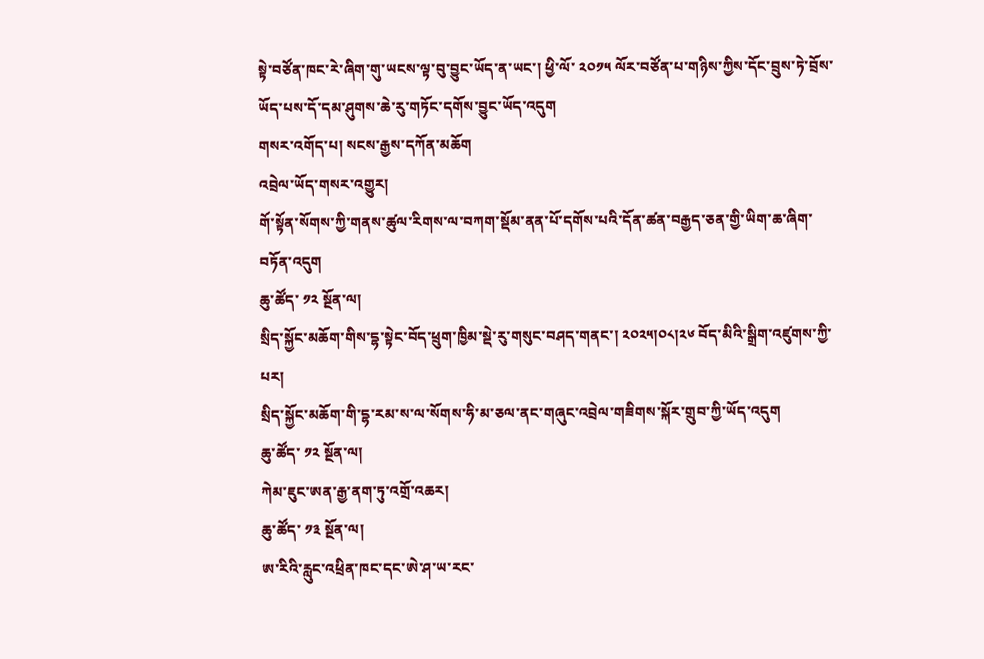སྟེ་བཙོན་ཁང་རེ་ཞིག་གུ་ཡངས་ལྟ་བུ་བྱུང་ཡོད་ན་ཡང་། ཕྱི་ལོ་ ༢༠༡༥ ལོར་བཙོན་པ་གཉིས་ཀྱིས་དོང་བྲུས་ཏེ་བྲོས་ཡོད་པས་དོ་དམ་ཤུགས་ཆེ་རུ་གཏོང་དགོས་བྱུང་ཡོད་འདུག
གསར་འགོད་པ། སངས་རྒྱས་དཀོན་མཆོག
འབྲེལ་ཡོད་གསར་འགྱུར།
གོ་སྟོན་སོགས་ཀྱི་གནས་ཚུལ་རིགས་ལ་བཀག་སྡོམ་ནན་པོ་དགོས་པའི་དོན་ཚན་བརྒྱད་ཅན་གྱི་ཡིག་ཆ་ཞིག་བཏོན་འདུག
ཆུ་ཚོད་ ༡༢ སྔོན་ལ།
སྲིད་སྐྱོང་མཆོག་གིས་དྷ་སྟེང་བོད་ཕྲུག་ཁྱིམ་སྡེ་རུ་གསུང་བཤད་གནང་། ༢༠༢༥།༠༨།༢༦ བོད་མིའི་སྒྲིག་འཛུགས་ཀྱི་པར།
སྲིད་སྐྱོང་མཆོག་གི་དྷ་རམ་ས་ལ་སོགས་ཧི་མ་ཅལ་ནང་གཞུང་འབྲེལ་གཟིགས་སྐོར་གྲུབ་ཀྱི་ཡོད་འདུག
ཆུ་ཚོད་ ༡༢ སྔོན་ལ།
ཀེམ་ཇུང་ཨན་རྒྱ་ནག་ཏུ་འགྲོ་འཆར།
ཆུ་ཚོད་ ༡༣ སྔོན་ལ།
ཨ་རིའི་རླུང་འཕྲིན་ཁང་དང་ཨེ་ཤ་ཡ་རང་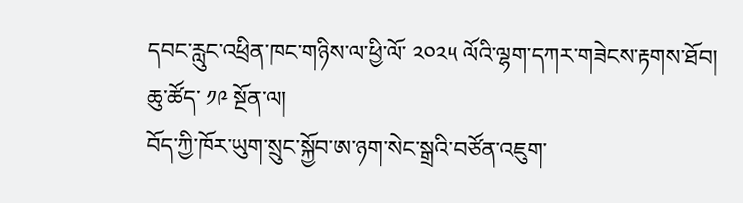དབང་རླུང་འཕྲིན་ཁང་གཉིས་ལ་ཕྱི་ལོ་ ༢༠༢༥ ལོའི་ལྷག་དཀར་གཟེངས་རྟགས་ཐོབ།
ཆུ་ཚོད་ ༡༩ སྔོན་ལ།
བོད་ཀྱི་ཁོར་ཡུག་སྲུང་སྐྱོབ་ཨ་ཉག་སེང་སྒྲའི་བཙོན་འཇུག་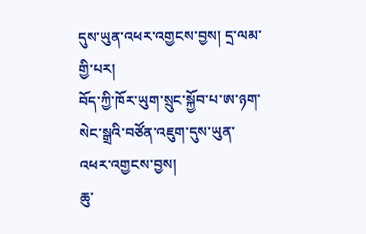དུས་ཡུན་འཕར་འགྱངས་བྱས། དྲ་ལམ་གྱི་པར།
བོད་ཀྱི་ཁོར་ཡུག་སྲུང་སྐྱོབ་པ་ཨ་ཉག་སེང་སྒྲའི་བཙོན་འཇུག་དུས་ཡུན་འཕར་འགྱངས་བྱས།
ཆུ་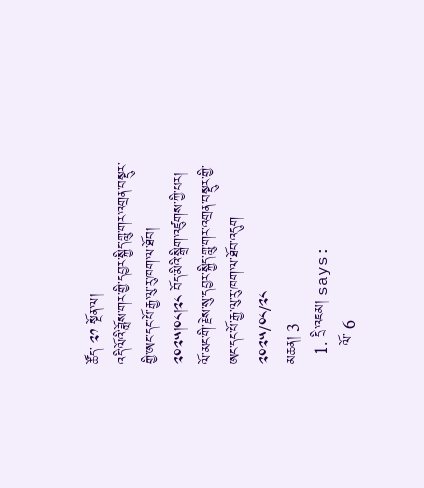ཚོད་ ༢༡ སྔོན་ལ།
འདི་ལོའི་ཟློས་གར་གྱི་དབྱར་སྐྱིད་གླུ་གར་འགྲན་བསྡུར་གྱི་ཨང་དང་པོ་རྒྱ་ལུ་རུ་ཁག་ལ་ཐོབ། ༢༠༢༥།༠༨།༢༨ བོད་མིའི་སྒྲིག་འཛུགས་ཀྱི་པར།
ལོ་མང་གི་རྗེས་སུ་དབྱར་སྐྱིད་གླུ་གར་འགྲན་བསྡུར་གྱི་ཨང་དང་པོ་རྒྱ་ལུ་རུ་ཁག་ལ་ཐོབ་འདུག
༢༠༢༥/༠༨/༢༨
མཆན། 3
  1. དྲི་འཇམ། says:
    ལོ་ 6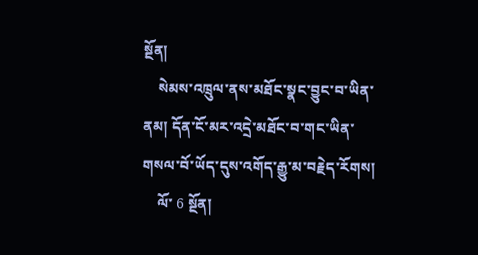སྔོན།
    སེམས་འཁྲུལ་ནས་མཐོང་སྣང་བྱུང་བ་ཡིན་ནམ། དོན་ངོ་མར་འདྲེ་མཐོང་བ་གང་ཡིན་གསལ་བོ་ཡོད་དུས་འགོད་རྒྱུ་མ་བརྗེད་རོགས།
    ལོ་ 6 སྔོན།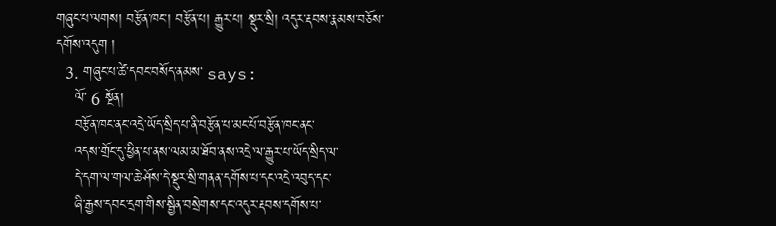གཞུང་པ་ལགས། བརྩོན་ཁང་། བརྩོན་པ། རྒྱུར་པ། སྡུར་སྲི། འདུར་རྡབས་རྣམས་བཅོས་དགོས་འདུག །
  3. གཞུང་པ་ཚེ་དབང་བསོད་ནམས་ says:
    ལོ་ 6 སྔོན།
    བརྩོན་ཁང་ནང་འདྲེ་ཡོད་སྲིད་པ་ནི་བརྩོན་པ་མང་པོ་བརྩོན་ཁང་ནང་
    འདས་གྲོང་དུ་ཕྱིན་པ་ནས་ལམ་མ་ཐོབ་ནས་འདྲེ་ལ་རྒྱུར་པ་ཡོད་སྲིད་ལ་
    དེ་དག་ལ་གལ་ཆེ་ཤོས་དེ་སྡུར་སྲི་གནན་དགོས་པ་དང་འདྲེ་འབུད་དང་
    ཞི་རྒྱས་དབང་དྲག་གིས་སྦྱིན་བསྲེགས་དང་འདུར་རྡབས་དགོས་པ་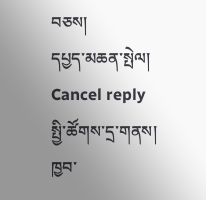བཅས།
དཔྱད་མཆན་སྤེལ། Cancel reply
སྤྱི་ཚོགས་དྲ་གནས།
ཁྱབ་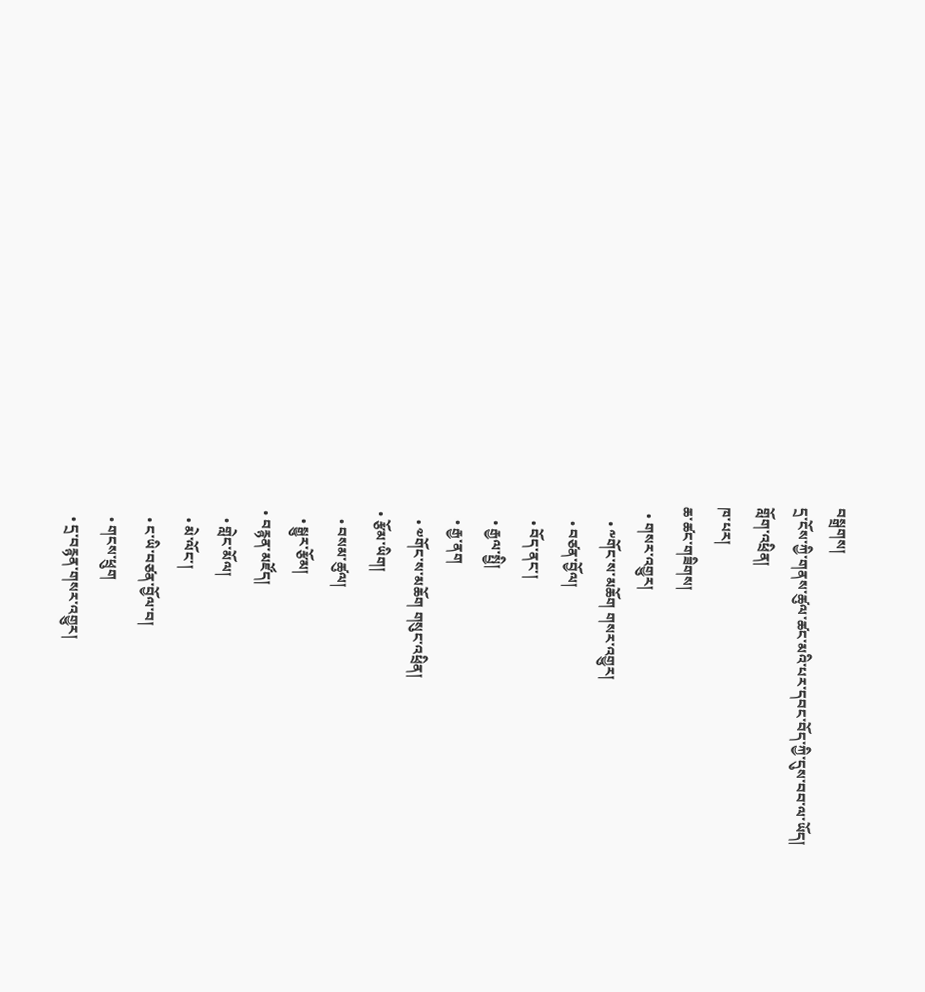བསྒྲགས།
དྲ་ངོས་ཀྱི་གནས་ཚུལ་ཚང་མའི་པར་དབང་བོད་ཀྱི་དུས་བབ་ལ་ཡོད།
གློག་འཕྲིན།
ཁ་པར།
ཆ་ཚང་གཟིགས།
  • གསར་འགྱུར།
    • ༸གོང་ས་མཆོག གསར་འགྱུར།
    • བཙན་བྱོལ།
    • བོད་ནང་།
    • རྒྱལ་སྤྱི།
    • རྒྱ་ནག
    • ༧གོང་ས་མཆོག གསུང་འཕྲིན།
  • རྩོམ་ཡིག།
    • བསམ་ཚུལ།
    • སྒྱུར་རྩོམ།
  • བརྙན་མཛོད།
    • གླེང་མོལ།
    • མེ་ལོང་།
    • ང་ཡི་བཙན་བྱོལ་བ།
    • གངས་ཕྲུག
    • དྲ་བརྙན་གསར་འགྱུར།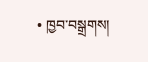• ཁྱབ་བསྒྲགས།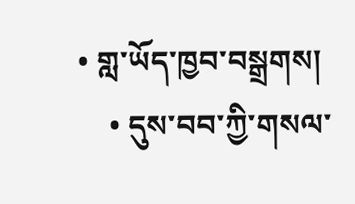• གླ་ཡོད་ཁྱབ་བསྒྲགས།
    • དུས་བབ་ཀྱི་གསལ་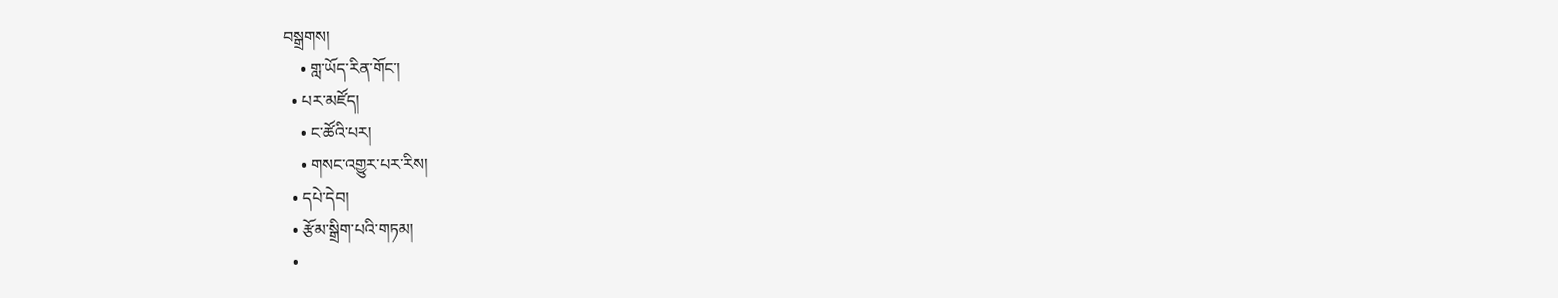བསྒྲགས།
    • གླ་ཡོད་རིན་གོང་།
  • པར་མཛོད།
    • ང་ཚོའི་པར།
    • གསང་འགྱུར་པར་རིས།
  • དཔེ་དེབ།
  • རྩོམ་སྒྲིག་པའི་གཏམ།
  •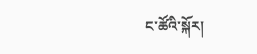ང་ཚོའི་སྐོར།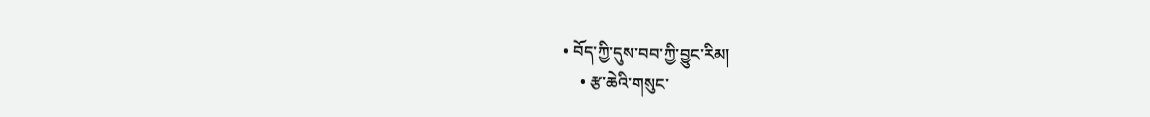• བོད་ཀྱི་དུས་བབ་ཀྱི་བྱུང་རིམ།
    • རྩ་ཆེའི་གསུང་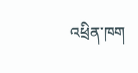འཕྲིན་ཁག